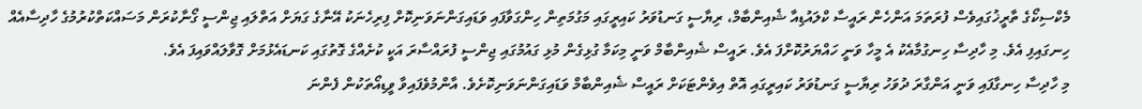މެކްސިކޯގެ ތާރީޚުގައިވެސް ފުރަތަމަ އަންހެން ރައީސާ ކްލައުޑިއާ ޝެއިންބާމް، ރިޔާސީ ގަނޑުވަރު ކައިރީގައި މަގުމަތިން ހިންގަވާފައި ވަޑައިގަންނަވަނިކޮށް ފިރިހެނަކު އޭނާގެ ގަޔަށް އަތްލައި ޖިންސީ ގޯނާކުރަން މަސައްކަތްކުރުމުގެ ހާދިސާއެއް ހިނގައިފި އެވެ. މި ހާދިސާ ހިނގުމާއެކު އެ މީހާ ވަނީ ހައްޔަރުކޮށްފަ އެވެ. ރައީސް ޝެއިންބާމް ވަނީ މިކަމާ ގުޅިގެން މުޅި ގައުމުގައި ޖިންސީ ފުރައްސާރަ އަކީ ކުށެއްގެ ގޮތުގައި ކަނޑައެޅުމަށް ގޮވާލައްވައިފަ އެވެ.
މި ހާދިސާ ހިނގާފައި ވަނީ އަންގާރަ ދުވަހު ރިޔާސީ ގަނޑުވަރު ކައިރީގައި އޮތް އިވެންޓަކަށް ރައީސް ޝެއިންބާމް ވަޑައިގަންނަވަނިކޮށެވެ. އާންމުވެފައިވާ ވީޑިއޯތަކުން ފެންނަ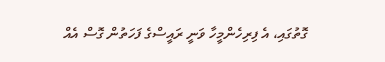ގޮތުގައި، އެ ފިރިހެންމީހާ ވަނީ ރައީސްގެ ފަހަތުން ގޮސް އެއް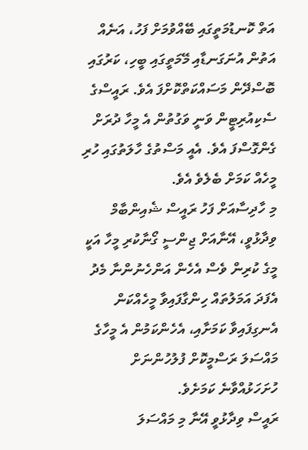އަތް ކޮނޑުމަތީގައި ބޭއްވުމަށް ފަހު، އަނެއް އަތުން އުނަގަނޑާއި މޭމަތީގައި ބީހި، ކަރުގައި ބޮސްދޭން މަސައްކަތްކޮށްފަ އެވެ. ރައީސްގެ ސެކިއުރިޓީން ވަނީ ވަގުތުން އެ މީހާ ދުރަށް ގެންގޮސްފަ އެވެ. އެއީ މަސްތުގެ ހާލަތުގައި ހުރި މީހެއް ކަމަށް ބެލެވެ އެވެ.
މި ހާދިސާއަށް ފަހު ރައީސް ޝެއިންބާމް ވިދާޅުވީ، އޭނާއަށް ޖިންސީ ގޯނާކުރި މީހާ އަކީ މީގެ ކުރިން ވެސް އެހެން އަންހެނުންނާ މެދު އެފަދަ އަމަލުތައް ހިންގާފައިވާ މީހެއްކަން އެނގިފައިވާ ކަމަށާއި، އެހެންކަމުން އެ މީހާގެ މައްސަލަ ރަސްމީކޮށް ފުލުހުންނަށް ހުށަހަޅުއްވާނެ ކަމަށެވެ.
ރައީސް ވިދާޅުވީ އޭނާ މި މައްސަލަ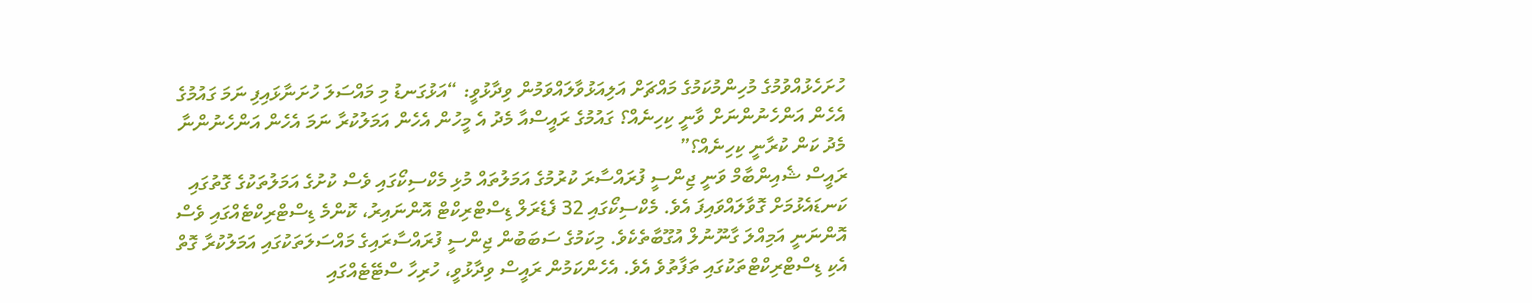ހުށަހެޅުއްވުމުގެ މުހިންމުކަމުގެ މައްޗަށް އަލިއަޅުވާލައްވަމުން ވިދާޅުވީ: “އަޅުގަނޑު މި މައްސަލަ ހުށަނާޅައިފި ނަމަ ގައުމުގެ އެހެން އަންހެނުންނަށް ވާނީ ކިހިނެއް؟ ގައުމުގެ ރައީސްއާ މެދު އެ މީހުން އެހެން އަމަލުކުރާ ނަމަ އެހެން އަންހެނުންނާ މެދު ކަން ކުރާނީ ކިހިނެއް؟”
ރައީސް ޝެއިންބާމް ވަނީ ޖިންސީ ފުރައްސާރަ ކުރުމުގެ އަމަލުތައް މުޅި މެކްސިކޯގައި ވެސް ކުށުގެ އަމަލުތަކުގެ ގޮތުގައި ކަނޑައެޅުމަށް ގޮވާލައްވައިފަ އެވެ. މެކްސިކޯގައި 32 ފެޑެރަލް ޑިސްޓްރިކްޓް އޮންނައިރު، ކޮންމެ ޑިސްޓްރިކްޓެއްގައި ވެސް އޮންނަނީ އަމިއްލަ ގާނޫނުލް އުގޫބާތެކެވެ. މިކަމުގެ ސަބަބުން ޖިންސީ ފުރައްސާރައިގެ މައްސަލަތަކުގައި އަމަލުކުރާ ގޮތް އެކި ޑިސްޓްރިކްޓްތަކުގައި ތަފާތުވެ އެވެ. އެހެންކަމުން ރައީސް ވިދާޅުވީ، ހުރިހާ ސްޓޭޓެއްގައި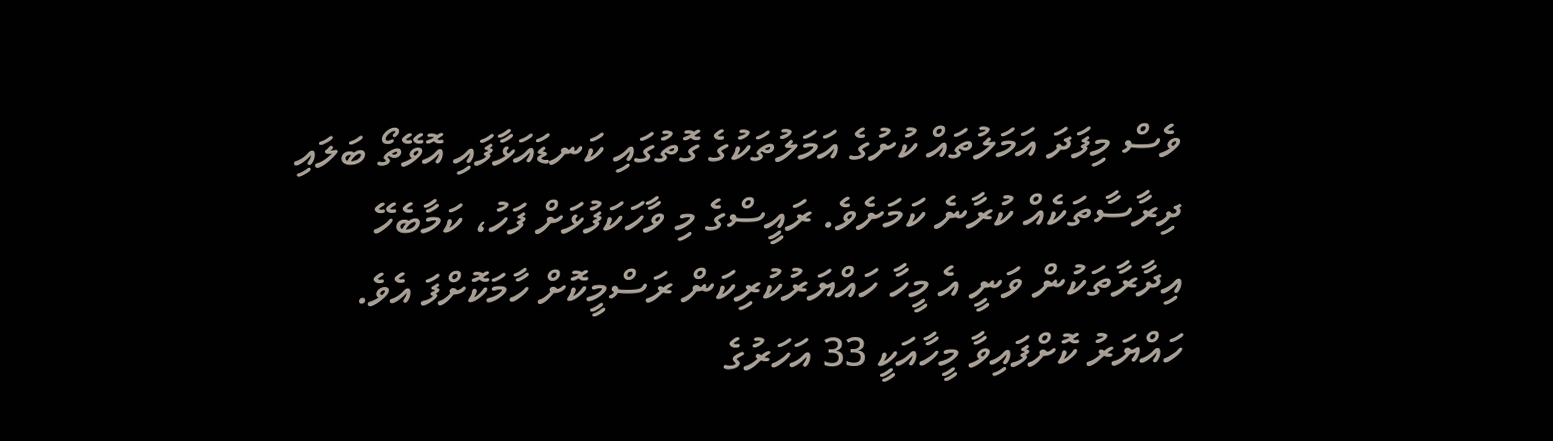ވެސް މިފަދަ އަމަލުތައް ކުށުގެ އަމަލުތަކުގެ ގޮތުގައި ކަނޑައަޅާފައި އޮވޭތޯ ބަލައި ދިރާސާތަކެއް ކުރާނެ ކަމަށެވެ. ރައީސްގެ މި ވާހަކަފުޅަށް ފަހު، ކަމާބެހޭ އިދާރާތަކުން ވަނީ އެ މީހާ ހައްޔަރުކުރިކަން ރަސްމީކޮށް ހާމަކޮށްފަ އެވެ.
ހައްޔަރު ކޮށްފައިވާ މީހާއަކީ 33 އަހަރުގެ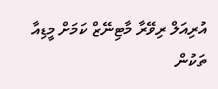އުރިއަލް ރިވޭރާ މާޓިނޭޒް ކަމަށް މީޑިއާ ތަކުން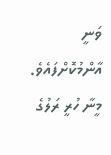ވަނީ އާންމުކޮށްފައެވެ. މީނާ ހުރީ ރަލުގެ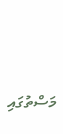މަސްތުގައި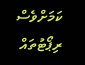ކަމަށްވެސް ރިޕޯޓުތައް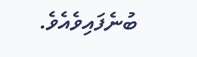ބުނެފައިވެއެވެ.